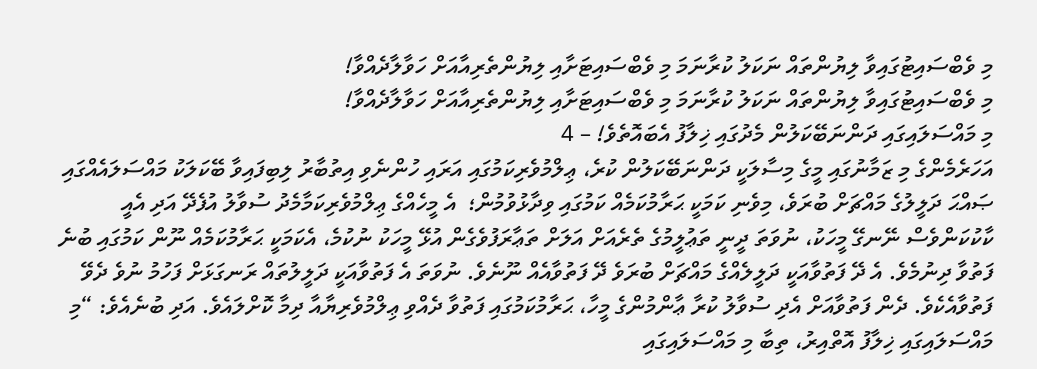މި ވެބްސައިޓުގައިވާ ލިޔުންތައް ނަކަލު ކުރާނަމަ މި ވެބްސައިޓަށާއި ލިޔުންތެރިއާއަށް ހަވާލާދެއްވާ!
މި ވެބްސައިޓުގައިވާ ލިޔުންތައް ނަކަލު ކުރާނަމަ މި ވެބްސައިޓަށާއި ލިޔުންތެރިއާއަށް ހަވާލާދެއްވާ!
މި މައްސަލައިގައި ދަންނަބޭކަލުން މެދުގައި ޚިލާފު އެބައޮތެވެ! – 4
އަހަރެމެންގެ މި ޒަމާނުގައި މީގެ މިސާލަކީ ދަންނަބޭކަލުން ކުރެ، ޢިލްމުވެރިކަމުގައި އަރައި ހުންނެވި އިތުބާރު ލިބިފައިވާ ބޭކަލަކު މައްސަލައެއްގައި ޞައްޙަ ދަލީލުގެ މައްޗަށް ބުރަވެ، މިވެނި ކަމަކީ ޙަރާމުކަމެއް ކަމުގައި ވިދާޅުވުމުން؛  އެ މީހެއްގެ ޢިލްމުވެރިކަމާމެދު ސުވާލު އުފެދޭ އަދި އެއީ ކާކުކަންވެސް ނޭނގޭ މީހަކު، ނުވަތަ ދީނީ ތަޢުލީމުގެ ތެރެއަށް އަލަށް ތަޢާރަފުވެގެން އުޅޭ މީހަކު ނުކުމެ، އެކަމަކީ ޙަރާމުކަމެއް ނޫން ކަމުގައި ބުނެ ފަތުވާ ދިނުމެވެ. އެ ދޭ ފަތުވާއަކީ ދަލީލެއްގެ މައްޗަށް ބުރަވެ ދޭ ފަތުވާއެއް ނޫނެވެ. ނުވަތަ އެ ފަތުވާއަކީ ދަލީލުތައް ރަނގަޅަށް ފަހުމު ނުވެ ދެވޭ ފަތުވާއެކެވެ. ދެން ފަތުވާއަށް އެދި ސުވާލު ކުރާ ޢާންމުންގެ މީހާ، ޙަރާމުކަމުގައި ފަތުވާ ދެއްވި ޢިލްމުވެރިޔާއާ ދިމާ ކޮށްލައެވެ. އަދި ބުނެއެވެ: “މި މައްސަލައިގައި ޚިލާފު އޮތްއިރު، ތިބާ މި މައްސަލައިގައި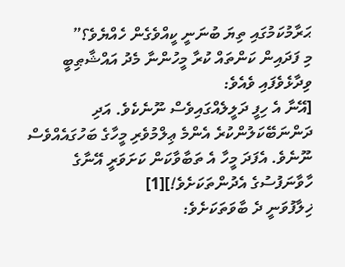ޙަރާމުކަމުގައި ތިޔަ ބުނަނީ ކީއްވެގެން ހެއްޔެވެ؟”
މި ފަދައިން ކަންތައް ކުރާ މީހުންނާ މެދު އައްޝާޠިބީ ވިދާޅެވެފައި ވެއެވެ:
[އޭނާ އެ ހިފީ ދަލީލެއްގައިވެސް ނޫނެކެވެ. އަދި ދަންނަބޭކަލުންކުރެ އެންމެ ޢިލްމުވެރި މީހާގެ ބަހުގައެއްވެސް ނޫނެވެ. އެފަދަ މީހާ އެ ތަބާވާކަން ކަށަވަރީ އޭނާގެ ހާވާނަފުސުގެ އެދުންތަކަށެވެ!][1]
ޚިލާފުވަނީ ދެ ބާވަތަކަށެވެ: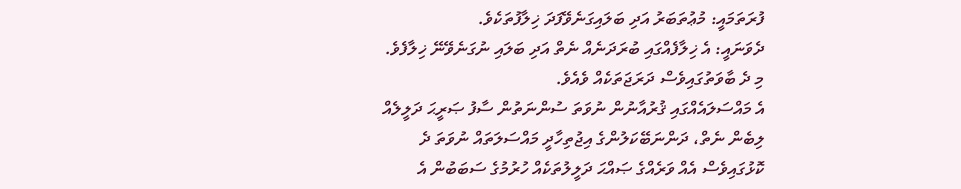ފުރަތަމައީ: މުޢުތަބަރު އަދި ބަލައިގަނެވޭފަދަ ޚިލާފުތަކެވެ.
ދެވަނައީ: އެ ޚިލާފެއްގައި ބުރަދަނެއް ނެތް އަދި ބަލައި ނުގަނެވޭނޭ ޚިލާފެވެ.
މި ދެ ބާވަތުގައިވެސް ދަރަޖަތަކެއް ވެއެވެ.
އެ މައްސަލައެއްގައި ޤުރުއާނުން ނުވަތަ ސުންނަތުން ސާފު ޞަރީޙަ ދަލީލެއް ލިބެން ނެތް، ދަންނަބޭކަލުންގެ އިޖުތިހާދީ މައްސަލަތައް ނުވަތަ ދެ ކޮޅުގައިވެސް އެއް ވަރެއްގެ ޞައްޙަ ދަލީލުތަކެއް ހުރުމުގެ ސަބަބުން އެ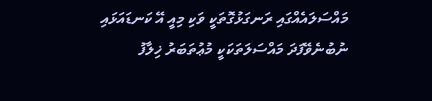މައްސަލައެއްގައި ރަނގަޅުގޮތަކީ ވަކި މިއީ އޭ ކަނޑައަޅައި ނުބުނެވޭފަދަ މައްސަލަތަކަކީ މުޢުތަބަރު ޚިލާފު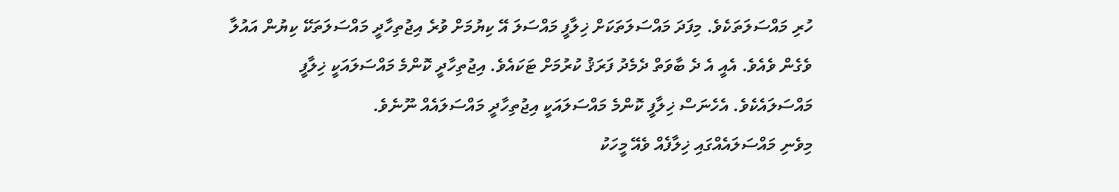ހުރި މައްސަލަތަކެވެ. މިފަދަ މައްސަލަތަކަށް ޚިލާފީ މައްސަލަ އޭ ކިޔުމަށް ވުރެ އިޖުތިހާދީ މައްސަލަތަކޭ ކިޔުން އައުލާ ވެގެން ވެއެވެ. އެއީ އެ ދެ ބާވަތް ދެމެދު ފަރަޤު ކުރުމަށް ޓަކައެވެ. އިޖުތިހާދީ ކޮންމެ މައްސަލައަކީ ޚިލާފީ މައްސަލައެކެވެ. އެހެނަސް ޚިލާފީ ކޮންމެ މައްސަލައަކީ އިޖުތިހާދީ މައްސަލައެއް ނޫނެވެ.
މިވެނި މައްސަލައެއްގައި ޚިލާފެއް ވެއޭ މީހަކު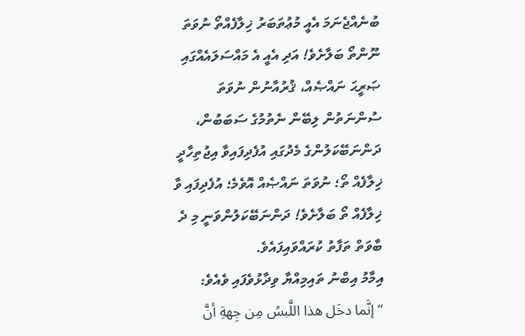ބުނެއްޖެނަމަ އެއީ މުޢުތަބަރު ޚިލާފެއްތޯ ނުވަތަ ނޫންތޯ ބަލާށެވެ! އަދި އެއީ އެ މައްސަލައެއްގައި ޞަރީޙަ ނައްޞެއް، ޤުރުއާނުން ނުވަތަ ސުންނަތުން ލިބޭން ނެތުމުގެ ސަބަބުން، ދަންނަބޭކަލުންގެ މެދުގައި އުފެދިފައިވާ އިޖުތިހާދީ ޚިލާފެއް ތޯ؛ ނުވަތަ ނައްޞެއް އޮވެމެ؛ އުފެދިފައި ވާ ޚިލާފެއް ތޯ ބަލާށެވެ! ދަންނަބޭކަލުންވަނީ މި ދެ ބާވަތް ތަފާތު ކުރައްވައިފައެވެ.
އިމާމު އިބްނު ތައިމިއްޔާ ވިދާޅުވެފައި ވެއެވެ: “إنَّما دخَل هذا اللَّبسُ مِن جِهةِ أنَّ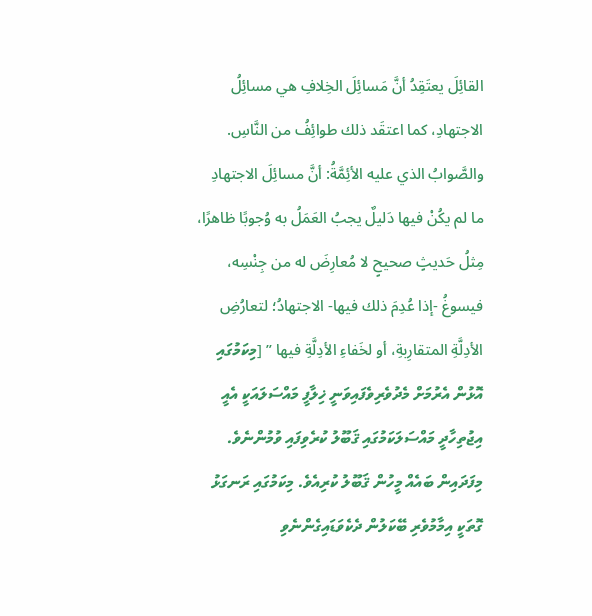القائِلَ يعتَقِدُ أنَّ مَسائِلَ الخِلافِ هي مسائِلُ الاجتهادِ، كما اعتقَد ذلك طوائِفُ من النَّاسِ. والصَّوابُ الذي عليه الأئِمَّةُ: أنَّ مسائِلَ الاجتهادِ ما لم يكُنْ فيها دَليلٌ يجبُ العَمَلُ به وُجوبًا ظاهرًا، مِثلُ حَديثٍ صحيحٍ لا مُعارِضَ له من جِنْسِه، فيسوغُ -إذا عُدِمَ ذلك فيها- الاجتهادُ؛ لتعارُضِ الأدِلَّةِ المتقارِبةِ، أو لخَفاءِ الأدِلَّةِ فيها ” [މިކަމުގައި އޮޅުން އެރުމަށް މެދުވެރިވެފައިވަނީ ޚިލާފީ މައްސަލައަކީ އެއީ އިޖުތިހާދީ މައްސަލަކަމުގައި ޤަބޫލު ކުރެވިފައި ވުމުންނެވެ. މިފަދައިން ބައެއް މީހުން ޤަބޫލު ކުރިއެވެ. މިކަމުގައި ރަނގަޅު ގޮތަކީ އިމާމުވެރި ބޭކަލުން ދެކެވަޑައިގެންނެވި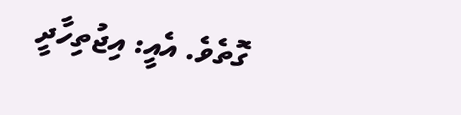ގޮތެވެ. އެއީ: އިޖުތިހާދީ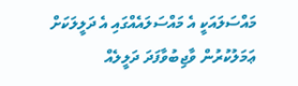މައްސަލައަކީ އެ މައްސަލައެއްގައި އެ ދަލީލަކަށް ޢަމަލުކުރުން ވާޖިބުވާފަދަ ދަލީލެއް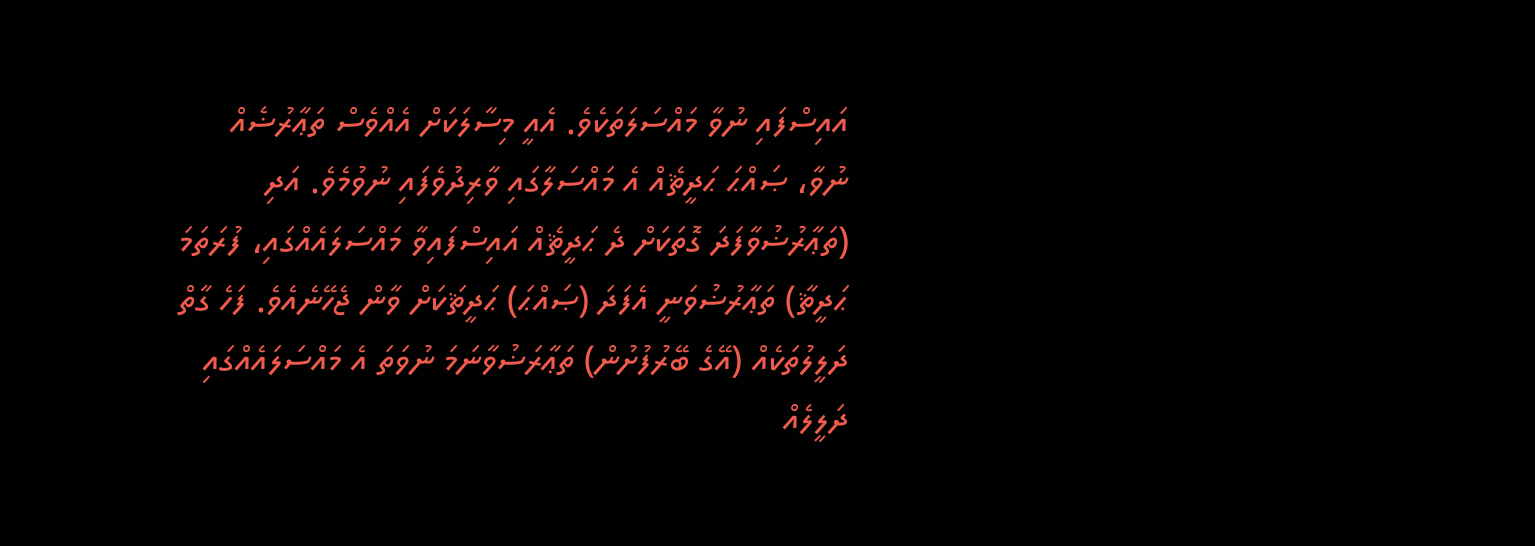އައިސްފައި ނުވާ މައްސަލަތަކެވެ. އެއީ މިސާލަކަށް އެއްވެސް ތަޢާރުޟެއް ނުވާ، ޞައްޙަ ޙަދީޘެއް އެ މައްސަލާގައި ވާރިދުވެފައި ނުވުމެވެ. އަދި (ތަޢާރުޟުވާފަދަ ގޮތަކަށް ދެ ޙަދީޘެއް އައިސްފައިވާ މައްސަލައެއްގައި، ފުރަތަމަ ޙަދީޘާ) ތަޢާރުޟުވަނީ އެފަދަ (ޞައްޙަ) ޙަދީޘަކަށް ވާން ޖެހޭނެއެވެ. ފަހެ ގާތް ދަލީލުތަކެއް (އޭގެ ބޭރުފުށުން) ތަޢާރަޟުވާނަމަ ނުވަތަ އެ މައްސަލައެއްގައި ދަލީލެއް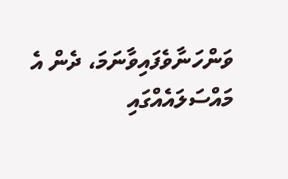ވަންހަނާވެފައިވާނަމަ، ދެން އެ މައްސަލައެއްގައި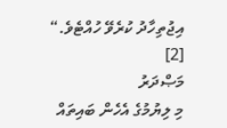އިޖުތިހާދު ކުރެވޭ ހުއްޓެވެ.“ [2]
މަޞްދަރު
މި ލިޔުމުގެ އެހެން ބައިތައް